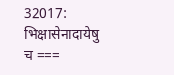32017: भिक्षासेनादायेषु च ===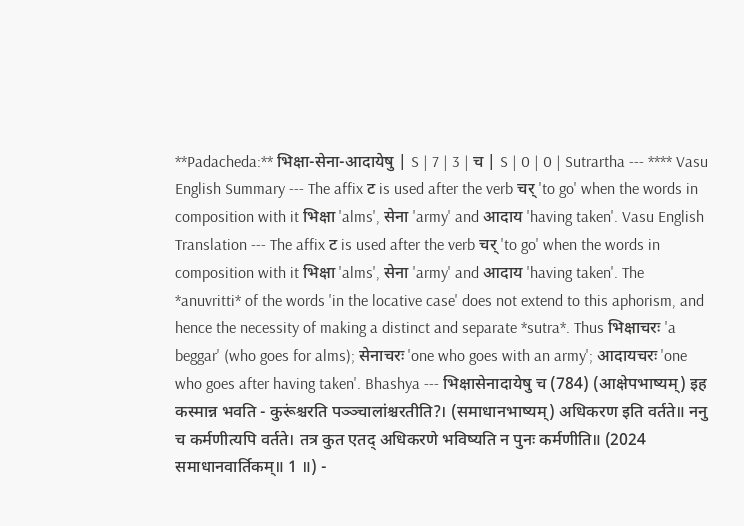**Padacheda:** भिक्षा-सेना-आदायेषु | S | 7 | 3 | च | S | 0 | 0 | Sutrartha --- **** Vasu English Summary --- The affix ट is used after the verb चर् 'to go' when the words in composition with it भिक्षा 'alms', सेना 'army' and आदाय 'having taken'. Vasu English Translation --- The affix ट is used after the verb चर् 'to go' when the words in composition with it भिक्षा 'alms', सेना 'army' and आदाय 'having taken'. The *anuvritti* of the words 'in the locative case' does not extend to this aphorism, and hence the necessity of making a distinct and separate *sutra*. Thus भिक्षाचरः 'a beggar' (who goes for alms); सेनाचरः 'one who goes with an army'; आदायचरः 'one who goes after having taken'. Bhashya --- भिक्षासेनादायेषु च (784) (आक्षेपभाष्यम्) इह कस्मान्न भवति - कुरूंश्चरति पञ्ञ्चालांश्चरतीति?। (समाधानभाष्यम्) अधिकरण इति वर्तते॥ ननु च कर्मणीत्यपि वर्तते। तत्र कुत एतद् अधिकरणे भविष्यति न पुनः कर्मणीति॥ (2024 समाधानवार्तिकम्॥ 1 ॥) -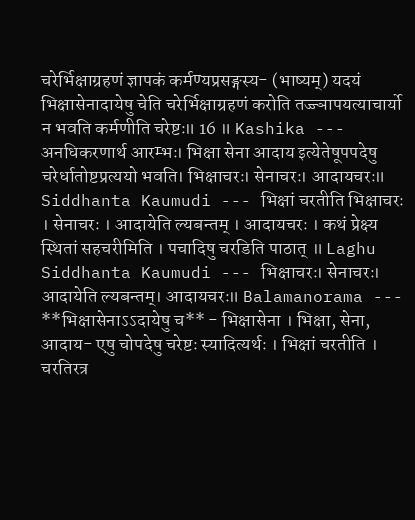चरेर्भिक्षाग्रहणं ज्ञापकं कर्मण्यप्रसङ्गस्य- (भाष्यम्) यदयं भिक्षासेनादायेषु चेति चरेर्भिक्षाग्रहणं करोति तज्ज्ञापयत्याचार्यो न भवति कर्मणीति चरेष्टः॥ 16 ॥ Kashika --- अनधिकरणार्थ आरम्भः। भिक्षा सेना आदाय इत्येतेषूपपदेषु चरेर्धातोष्टप्रत्ययो भवति। भिक्षाचरः। सेनाचरः। आदायचरः॥ Siddhanta Kaumudi --- भिक्षां चरतीति भिक्षाचरः । सेनाचरः । आदायेति ल्यबन्तम् । आदायचरः । कथं प्रेक्ष्य स्थितां सहचरीमिति । पचादिषु चरडिति पाठात् ॥ Laghu Siddhanta Kaumudi --- भिक्षाचरः। सेनाचरः। आदायेति ल्यबन्तम्। आदायचरः॥ Balamanorama --- **भिक्षासेनाऽऽदायेषु च** - भिक्षासेना । भिक्षा, सेना, आदाय- एषु चोपदेषु चरेष्टः स्यादित्यर्थः । भिक्षां चरतीति । चरतिरत्र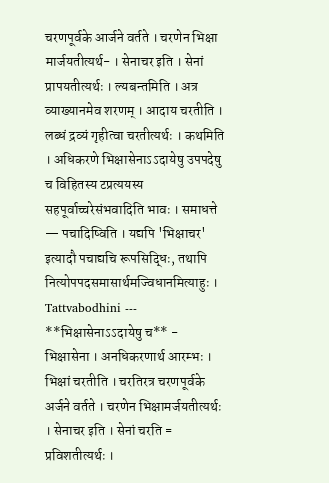चरणपूर्वके आर्जने वर्तते । चरणेन भिक्षा मार्जयतीत्यर्थ- । सेनाचर इति । सेनां प्रापयतीत्यर्थः । ल्यबन्तमिति । अत्र व्याख्यानमेव शरणम् । आदाय चरतीति । लब्धं द्रव्यं गृहीत्वा चरतीत्यर्थः । कथमिति । अधिकरणे भिक्षासेनाऽऽदायेषु उपपदेषु च विहितस्य टप्रत्ययस्य सहपूर्वाच्चरेसंभवादिति भावः । समाधत्ते — पचादिष्विति । यद्यपि 'भिक्षाचर' इत्यादौ पचाद्यचि रूपसिद्धिः, तथापि नित्योपपदसमासार्थमज्विधानमित्याहुः । Tattvabodhini --- **भिक्षासेनाऽऽदायेषु च** - भिक्षासेना । अनधिकरणार्थ आरम्भः । भिक्षां चरतीति । चरतिरत्र चरणपूर्वके अर्जने वर्तते । चरणेन भिक्षामर्जयतीत्यर्थः । सेनाचर इति । सेनां चरति = प्रविशतीत्यर्थः ।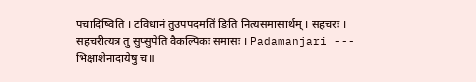पचादिष्विति । टविधानं तुउपपदमति॑ ङिति नित्यसमासार्थम् । सहचरः । सहचरीत्यत्र तु सुप्सुपेति वैकल्पिकः समासः । Padamanjari --- भिक्षाशेनादायेषु च॥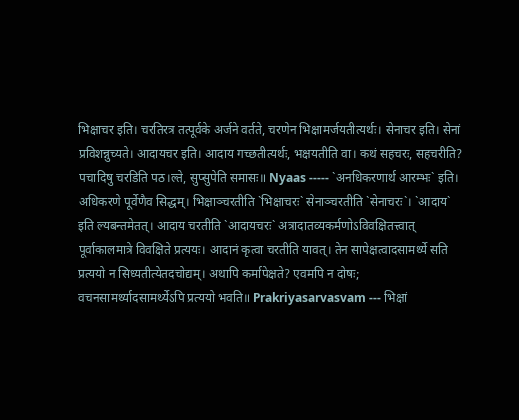भिक्षाचर इति। चरतिरत्र तत्पूर्वके अर्जने वर्तते, चरणेन भिक्षामर्जयतीत्यर्थः। सेनाचर इति। सेनां प्रविशन्नुच्यते। आदायचर इति। आदाय गच्छतीत्यर्थः, भक्षयतीति वा। कथं सहचरः, सहचरीति? पचादिषु चरडिति पठ।ल्ते, सुप्सुपेति समासः॥ Nyaas ----- `अनधिकरणार्थ आरम्भः` इति। अधिकरणे पूर्वेणैव सिद्धम्। भिक्षाञ्चरतीति `भिक्षाचरः` सेनाञ्चरतीति `सेनाचरः`। `आदाय` इति ल्यबन्तमेतत्। आदाय चरतीति `आदायचरः` अत्रादातव्यकर्मणोऽविवक्षितत्त्वात् पूर्वाकालमात्रे विवक्षिते प्रत्ययः। आदानं कृत्वा चरतीति यावत्। तेन सापेक्षत्वादसामर्थ्ये सति प्रत्ययो न सिध्यतीत्येतदचोद्यम्। अथापि कर्मापेक्षते? एवमपि न दोषः; वचनसामर्थ्यादसामर्थ्येऽपि प्रत्ययो भवति॥ Prakriyasarvasvam --- भिक्षां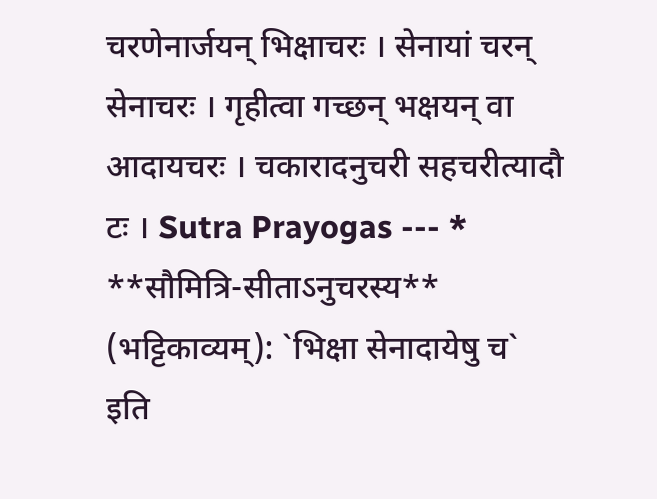चरणेनार्जयन् भिक्षाचरः । सेनायां चरन् सेनाचरः । गृहीत्वा गच्छन् भक्षयन् वा आदायचरः । चकारादनुचरी सहचरीत्यादौ टः । Sutra Prayogas --- * **सौमित्रि-सीताऽनुचरस्य** (भट्टिकाव्यम्): `भिक्षा सेनादायेषु च` इति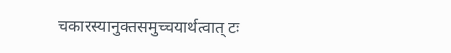चकारस्यानुक्तसमुच्चयार्थत्वात् टः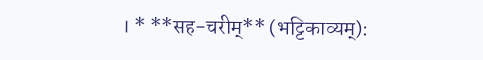। * **सह-चरीम्** (भट्टिकाव्यम्):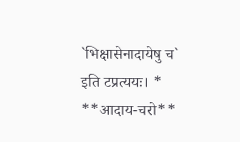`भिक्षासेनादायेषु च` इति टप्रत्ययः। * **आदाय-चरो**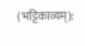(भट्टिकाव्यम्):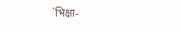`भिक्षा-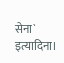सेना` इत्यादिना।